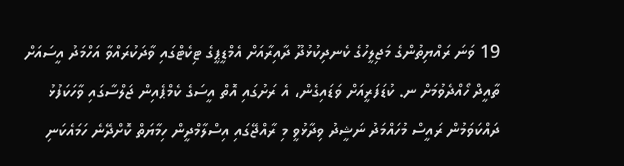19 ވަނަ ރައްޔިތުންގެ މަޖިލީހުގެ ކެނދިކުޅުދޫ ދާއިރާއަށް އެމްޑީޕީގެ ޓިކެޓްގައި ވާދަކުރައްވާ އަހްމަދު އީސައަށް ތާއީދް ހޯއްދެވުމަށް ނ. ކުޑަފަރީއަށް ވަޑައިގެން، އެ ރަށުގައި އޮތް އީސަގެ ކެމްޕެއިން ޖަލްސާގައި ވާހަކަފުޅު ދައްކަވަމުން ރައީސް މުހައްމަދު ނަޝީދު ވިދާޅުވީ މި ރާއްޖޭގައި އިސްލާމްދީން ހިމާޔަތް ކޮށްދޭނެ ހަމައެކަނި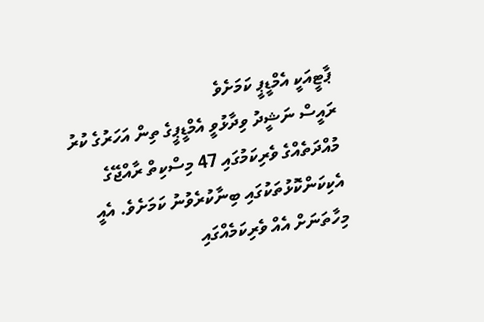ޕާޓީއަކީ އެމްޑީޕީ ކަމަށެވެ
ރައީސް ނަޝީދު ވިދާޅުވީ އެމްޑީޕީގެ ތިން އަހަރުގެ ކުރު މުއްދަތެއްގެ ވެރިކަމުގައި 47 މިސްކިތް ރާއްޖޭގެ އެކިކަންކޮޅުތަކުގައި ބިނާކުރެވުނު ކަމަށެވެ. އެއީ މިހާތަނަށް އެއް ވެރިކަމެއްގައި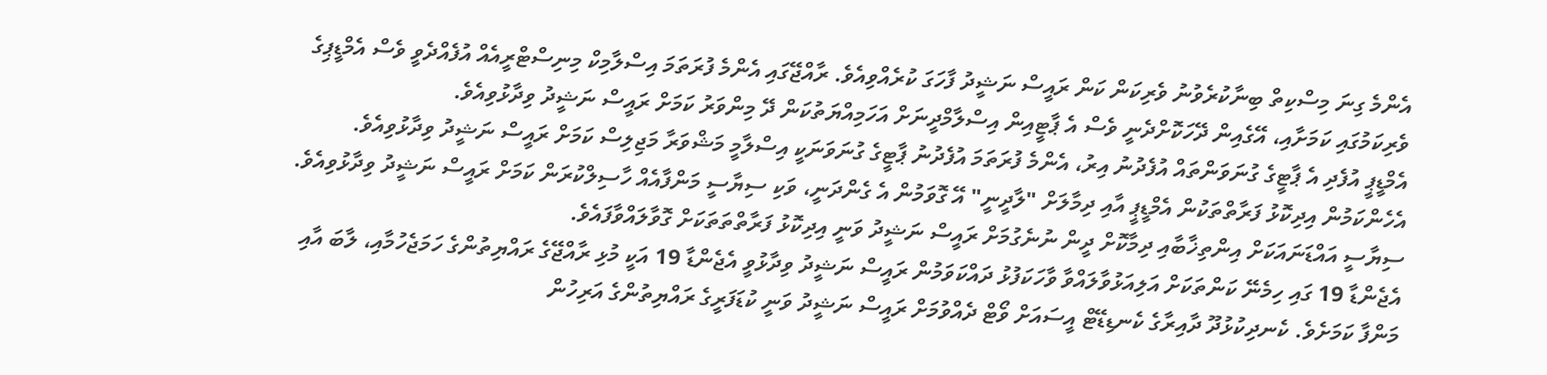އެންމެ ގިނަ މިސްކިތް ބިނާކުރެވުނު ވެރިކަން ކަން ރައީސް ނަޝީދު ފާހަގަ ކުރެއްވިއެވެ. ރާއްޖޭގައި އެންމެ ފުރަތަމަ އިސްލާމިކް މިނިސްޓްރީއެއް އުފެއްދެވީ ވެސް އެމްޑީޕިގެ ވެރިކަމުގައި ކަމަށާއި، އޭގެއިން ދޭހަކޮށްދެނީ ވެސް އެ ޕާޓީއިން އިސްލާމްދީނަށް އަހަމިއްޔަތުކަން ދޭ މިންވަރު ކަމަށް ރައީސް ނަޝީދު ވިދާޅުވިއެވެ.
އެމްޑީޕީ އުފެދި އެ ޕާޓީގެ ގުނަވަންތައް އުފެދުނު އިރު، އެންމެ ފުރަތަމަ އުފެދުނު ޕާޓީގެ ގުނަވަނަކީ އިސްލާމީ މަޝްވަރާ މަޖިލިސް ކަމަށް ރައީސް ނަޝީދު ވިދާޅުވިއެވެ. އެހެންކަމުން އިދިކޮޅު ފަރާތްތަކުން އެމްޑީޕީ އާއި ދިމާލަށް "ލާދީނީ" އޭ ގޮވަމުން އެ ގެންދަނީ، ވަކި ސިޔާސީ މަންފާއެއް ހާސިލްކުރަން ކަމަށް ރައީސް ނަޝީދު ވިދާޅުވިއެވެ. ސިޔާސީ އައްޑަނައަކަށް އިންތިޚާބާއި ދިމާކޮށް ދީން ނުނެގުމަށް ރައީސް ނަޝީދު ވަނީ އިދިކޮޅު ފަރާތްތަތަކަށް ގޮވާލައްވާފައެވެ.
އެޖެންޑާ 19 ގައި ހިމެނޭ ކަންތަކަށް އަލިއަޅުވާލައްވާ ވާހަކަފުޅު ދައްކަވަމުން ރައީސް ނަޝީދު ވިދާޅުވީ އެޖެންޑާ 19 އަކީ މުޅި ރާއްޖޭގެ ރައްޔިތުންގެ ހަމަޖެހުމާއި، ލާބަ އާއި މަންފާ ކަމަށެވެ. ކެނދިކުޅުދޫ ދާއިރާގެ ކެނޑިޑޭޓް އީސައަށް ވޯޓް ދެއްވުމަށް ރައީސް ނަޝީދު ވަނީ ކުޑަފަރީގެ ރައްޔިތުންގެ އަރިހުން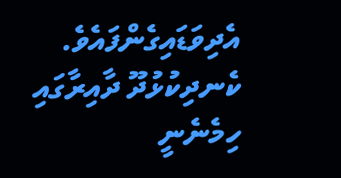އެދިވަޑައިގެންފައެވެ.
ކެނދިކުޅުދޫ ދާއިރާގައި ހިމެނެނީ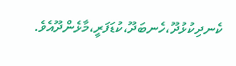ކެނދިކުޅުދޫ،ހެނބަދޫ،ކުޑަފަރީ،މާޅެންދޫއެވެ.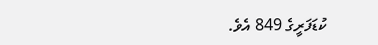ކުޑަފަރީގެ 849 އެވެ.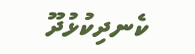ކެނދިކުޅުދޫ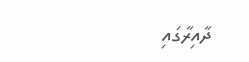ދާއިރާގައި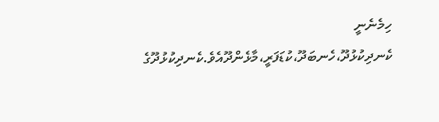ހިމެނެނީ ކެނދިކުޅުދޫ،ހެނބަދޫ،ކުޑަފަރީ،މާޅެންދޫއެވެ.ކެނދިކުޅުދޫގެ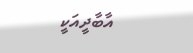އާބާދީއަކީ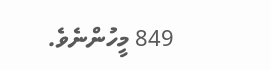849 މީހުންނެވެ.